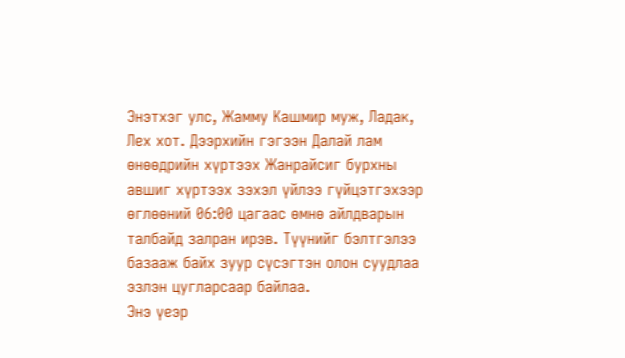Энэтхэг улс, Жамму Кашмир муж, Ладак, Лех хот. Дээрхийн гэгээн Далай лам өнөөдрийн хүртээх Жанрайсиг бурхны авшиг хүртээх зэхэл үйлээ гүйцэтгэхээр өглөөний 06:00 цагаас өмнө айлдварын талбайд залран ирэв. Түүнийг бэлтгэлээ базааж байх зуур сүсэгтэн олон суудлаа эзлэн цугларсаар байлаа.
Энэ үеэр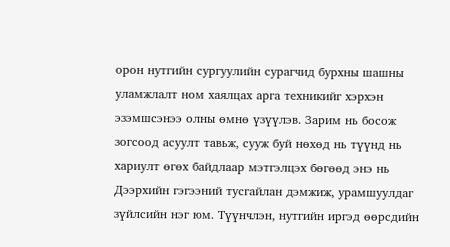орон нутгийн сургуулийн сурагчид бурхны шашны уламжлалт ном хаялцах арга техникийг хэрхэн эзэмшсэнээ олны өмнө үзүүлэв. Зарим нь босож зогсоод асуулт тавьж, сууж буй нөхөд нь түүнд нь хариулт өгөх байдлаар мэтгэлцэх бөгөөд энэ нь Дээрхийн гэгээний тусгайлан дэмжиж, урамшуулдаг зүйлсийн нэг юм. Түүнчлэн, нутгийн иргэд өөрсдийн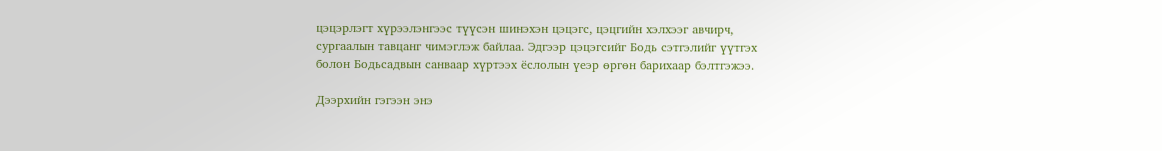цэцэрлэгт хүрээлэнгээс түүсэн шинэхэн цэцэгс, цэцгийн хэлхээг авчирч, сургаалын тавцанг чимэглэж байлаа. Эдгээр цэцэгсийг Бодь сэтгэлийг үүтгэх болон Бодьсадвын санваар хүртээх ёслолын үеэр өргөн барихаар бэлтгэжээ.

Дээрхийн гэгээн энэ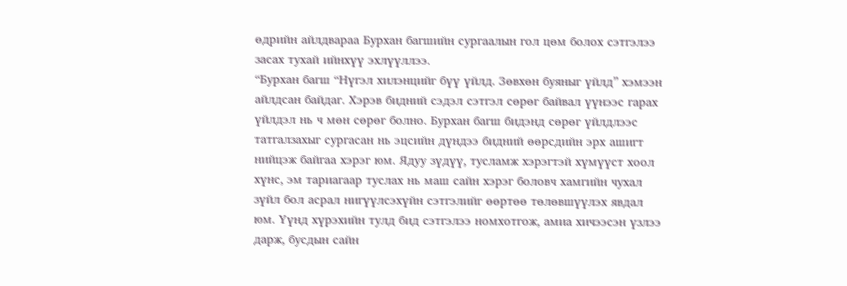өдрийн айлдвараа Бурхан багшийн сургаалын гол цөм болох сэтгэлээ засах тухай ийнхүү эхлүүллээ.
“Бурхан багш “Нүгэл хилэнцийг бүү үйлд. Зөвхөн буяныг үйлд” хэмээн айлдсан байдаг. Хэрэв бидний сэдэл сэтгэл сөрөг байвал үүнээс гарах үйлдэл нь ч мөн сөрөг болно. Бурхан багш бидэнд сөрөг үйлдлээс татгалзахыг сургасан нь эцсийн дүндээ бидний өөрсдийн эрх ашигт нийцэж байгаа хэрэг юм. Ядуу зүдүү, тусламж хэрэгтэй хүмүүст хоол хүнс, эм тариагаар туслах нь маш сайн хэрэг боловч хамгийн чухал зүйл бол асрал нигүүлсэхүйн сэтгэлийг өөртөө төлөвшүүлэх явдал юм. Үүнд хүрэхийн тулд бид сэтгэлээ номхотгож, амиа хичээсэн үзлээ дарж, бусдын сайн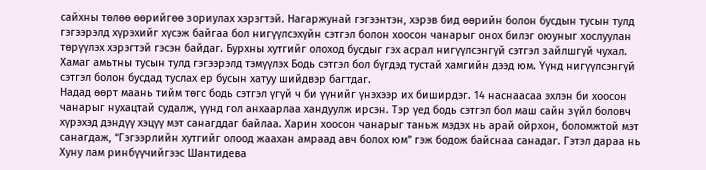сайхны төлөө өөрийгөө зориулах хэрэгтэй. Нагаржунай гэгээнтэн, хэрэв бид өөрийн болон бусдын тусын тулд гэгээрэлд хүрэхийг хүсэж байгаа бол нигүүлсэхүйн сэтгэл болон хоосон чанарыг онох билэг оюуныг хослуулан төрүүлэх хэрэгтэй гэсэн байдаг. Бурхны хутгийг олоход бусдыг гэх асрал нигүүлсэнгүй сэтгэл зайлшгүй чухал. Хамаг амьтны тусын тулд гэгээрэлд тэмүүлэх Бодь сэтгэл бол бүгдэд тустай хамгийн дээд юм. Үүнд нигүүлсэнгүй сэтгэл болон бусдад туслах ер бусын хатуу шийдвэр багтдаг.
Надад өөрт маань тийм төгс бодь сэтгэл үгүй ч би үүнийг үнэхээр их биширдэг. 14 наснаасаа эхлэн би хоосон чанарыг нухацтай судалж, үүнд гол анхаарлаа хандуулж ирсэн. Тэр үед бодь сэтгэл бол маш сайн зүйл боловч хүрэхэд дэндүү хэцүү мэт санагддаг байлаа. Харин хоосон чанарыг таньж мэдэх нь арай ойрхон, боломжтой мэт санагдаж, “Гэгээрлийн хутгийг олоод жаахан амраад авч болох юм” гэж бодож байснаа санадаг. Гэтэл дараа нь Хуну лам ринбүүчийгээс Шантидева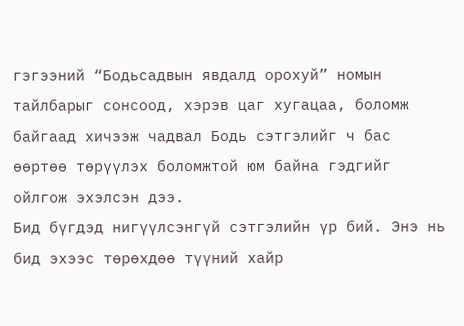гэгээний “Бодьсадвын явдалд орохуй” номын тайлбарыг сонсоод, хэрэв цаг хугацаа, боломж байгаад хичээж чадвал Бодь сэтгэлийг ч бас өөртөө төрүүлэх боломжтой юм байна гэдгийг ойлгож эхэлсэн дээ.
Бид бүгдэд нигүүлсэнгүй сэтгэлийн үр бий. Энэ нь бид эхээс төрөхдөө түүний хайр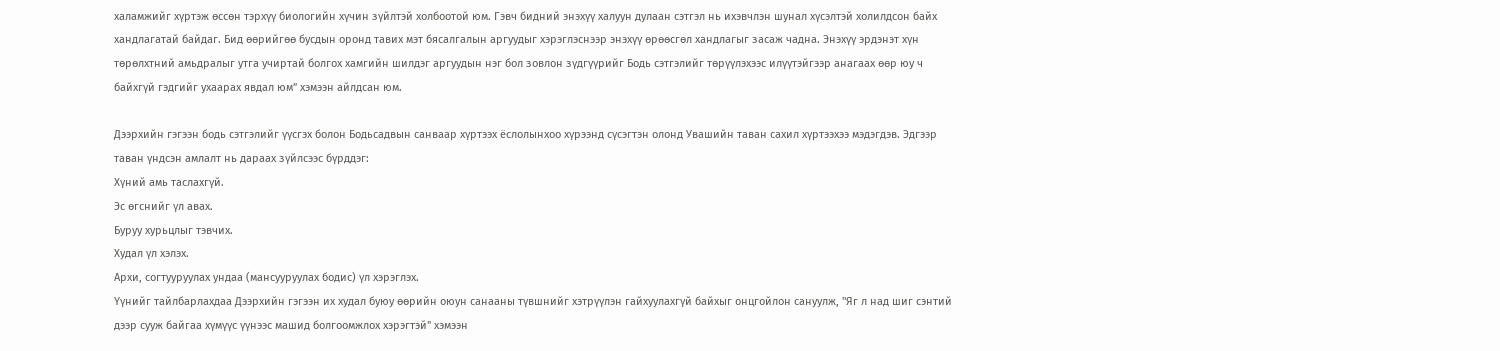халамжийг хүртэж өссөн тэрхүү биологийн хүчин зүйлтэй холбоотой юм. Гэвч бидний энэхүү халуун дулаан сэтгэл нь ихэвчлэн шунал хүсэлтэй холилдсон байх хандлагатай байдаг. Бид өөрийгөө бусдын оронд тавих мэт бясалгалын аргуудыг хэрэглэснээр энэхүү өрөөсгөл хандлагыг засаж чадна. Энэхүү эрдэнэт хүн төрөлхтний амьдралыг утга учиртай болгох хамгийн шилдэг аргуудын нэг бол зовлон зүдгүүрийг Бодь сэтгэлийг төрүүлэхээс илүүтэйгээр анагаах өөр юу ч байхгүй гэдгийг ухаарах явдал юм” хэмээн айлдсан юм.

Дээрхийн гэгээн бодь сэтгэлийг үүсгэх болон Бодьсадвын санваар хүртээх ёслолынхоо хүрээнд сүсэгтэн олонд Увашийн таван сахил хүртээхээ мэдэгдэв. Эдгээр таван үндсэн амлалт нь дараах зүйлсээс бүрддэг:
Хүний амь таслахгүй.
Эс өгснийг үл авах.
Буруу хурьцлыг тэвчих.
Худал үл хэлэх.
Архи, согтууруулах ундаа (мансууруулах бодис) үл хэрэглэх.
Үүнийг тайлбарлахдаа Дээрхийн гэгээн их худал буюу өөрийн оюун санааны түвшнийг хэтрүүлэн гайхуулахгүй байхыг онцгойлон сануулж, "Яг л над шиг сэнтий дээр сууж байгаа хүмүүс үүнээс машид болгоомжлох хэрэгтэй" хэмээн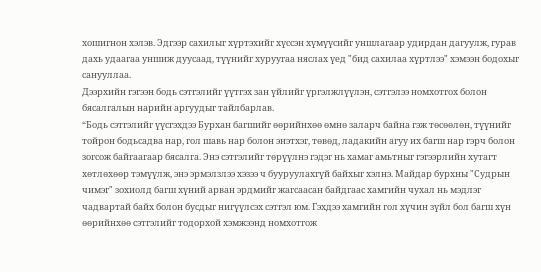хошигнон хэлэв. Эдгээр сахилыг хүртэхийг хүссэн хүмүүсийг уншлагаар удирдан дагуулж, гурав дахь удаагаа уншиж дуусаад, түүнийг хуруугаа няслах үед "бид сахилаа хүртлээ" хэмээн бодохыг санууллаа.
Дээрхийн гэгээн бодь сэтгэлийг үүтгэх зан үйлийг үргэлжлүүлэн, сэтгэлээ номхотгох болон бясалгалын нарийн аргуудыг тайлбарлав.
“Бодь сэтгэлийг үүсгэхдээ Бурхан багшийг өөрийнхөө өмнө заларч байна гэж төсөөлөн, түүнийг тойрон бодьсадва нар, гол шавь нар болон энэтхэг, төвөд, ладакийн агуу их багш нар гэрч болон зогсож байгаагаар бясалга. Энэ сэтгэлийг төрүүлнэ гэдэг нь хамаг амьтныг гэгээрлийн хутагт хөтлөхөөр тэмүүлж, энэ эрмэлзлээ хэзээ ч бууруулахгүй байхыг хэлнэ. Майдар бурхны "Судрын чимэг" зохиолд багш хүний арван эрдмийг жагсаасан байдгаас хамгийн чухал нь мэдлэг чадвартай байх болон бусдыг нигүүлсэх сэтгэл юм. Гэхдээ хамгийн гол хүчин зүйл бол багш хүн өөрийнхөө сэтгэлийг тодорхой хэмжээнд номхотгож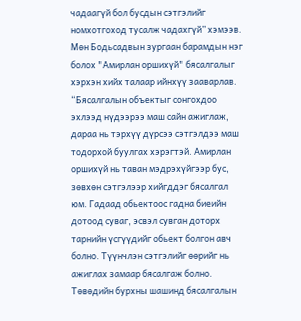чадаагүй бол бусдын сэтгэлийг номхотгоход тусалж чадахгүй” хэмээв.
Мөн Бодьсадвын зургаан барамдын нэг болох "Амирлан оршихүй" бясалгалыг хэрхэн хийх талаар ийнхүү зааварлав.
“Бясалгалын объектыг сонгохдоо эхлээд нүдээрээ маш сайн ажиглаж, дараа нь тэрхүү дүрсээ сэтгэлдээ маш тодорхой буулгах хэрэгтэй. Амирлан оршихүй нь таван мэдрэхүйгээр бус, зөвхөн сэтгэлээр хийгддэг бясалгал юм. Гадаад обьектоос гадна биеийн дотоод суваг, эсвэл сувган доторх тарнийн үсгүүдийг обьект болгон авч болно. Түүнчлэн сэтгэлийг өөрийг нь ажиглах замаар бясалгаж болно. Төвөдийн бурхны шашинд бясалгалын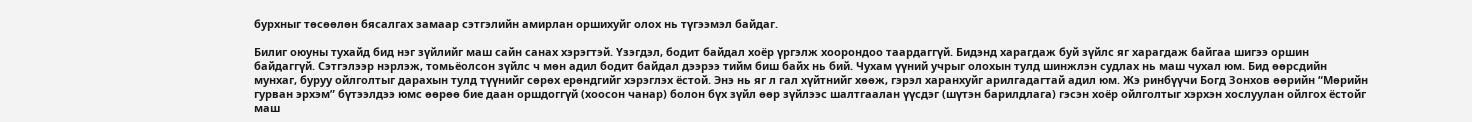бурхныг төсөөлөн бясалгах замаар сэтгэлийн амирлан оршихуйг олох нь түгээмэл байдаг.

Билиг оюуны тухайд бид нэг зүйлийг маш сайн санах хэрэгтэй. Үзэгдэл, бодит байдал хоёр үргэлж хоорондоо таардаггүй. Бидэнд харагдаж буй зүйлс яг харагдаж байгаа шигээ оршин байдаггүй. Сэтгэлээр нэрлэж, томьёолсон зүйлс ч мөн адил бодит байдал дээрээ тийм биш байх нь бий. Чухам үүний учрыг олохын тулд шинжлэн судлах нь маш чухал юм. Бид өөрсдийн мунхаг, буруу ойлголтыг дарахын тулд түүнийг сөрөх ерөндгийг хэрэглэх ёстой. Энэ нь яг л гал хүйтнийг хөөж, гэрэл харанхуйг арилгадагтай адил юм. Жэ ринбүүчи Богд Зонхов өөрийн “Мөрийн гурван эрхэм” бүтээлдээ юмс өөрөө бие даан оршдоггүй (хоосон чанар) болон бүх зүйл өөр зүйлээс шалтгаалан үүсдэг (шүтэн барилдлага) гэсэн хоёр ойлголтыг хэрхэн хослуулан ойлгох ёстойг маш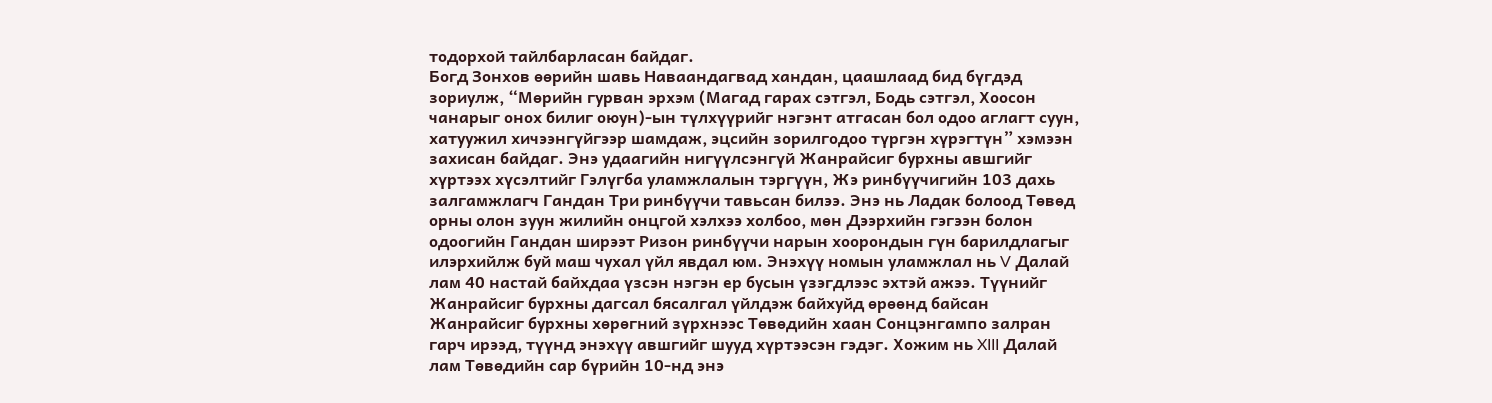тодорхой тайлбарласан байдаг.
Богд Зонхов өөрийн шавь Наваандагвад хандан, цаашлаад бид бүгдэд зориулж, “Мөрийн гурван эрхэм (Магад гарах сэтгэл, Бодь сэтгэл, Хоосон чанарыг онох билиг оюун)-ын түлхүүрийг нэгэнт атгасан бол одоо аглагт суун, хатуужил хичээнгүйгээр шамдаж, эцсийн зорилгодоо түргэн хүрэгтүн” хэмээн захисан байдаг. Энэ удаагийн нигүүлсэнгүй Жанрайсиг бурхны авшгийг хүртээх хүсэлтийг Гэлүгба уламжлалын тэргүүн, Жэ ринбүүчигийн 103 дахь залгамжлагч Гандан Три ринбүүчи тавьсан билээ. Энэ нь Ладак болоод Төвөд орны олон зуун жилийн онцгой хэлхээ холбоо, мөн Дээрхийн гэгээн болон одоогийн Гандан ширээт Ризон ринбүүчи нарын хоорондын гүн барилдлагыг илэрхийлж буй маш чухал үйл явдал юм. Энэхүү номын уламжлал нь V Далай лам 40 настай байхдаа үзсэн нэгэн ер бусын үзэгдлээс эхтэй ажээ. Түүнийг Жанрайсиг бурхны дагсал бясалгал үйлдэж байхуйд өрөөнд байсан Жанрайсиг бурхны хөрөгний зүрхнээс Төвөдийн хаан Сонцэнгампо залран гарч ирээд, түүнд энэхүү авшгийг шууд хүртээсэн гэдэг. Хожим нь XIII Далай лам Төвөдийн сар бүрийн 10-нд энэ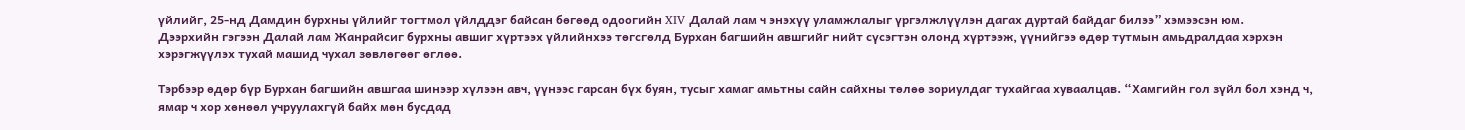үйлийг, 25-нд Дамдин бурхны үйлийг тогтмол үйлддэг байсан бөгөөд одоогийн XIV Далай лам ч энэхүү уламжлалыг үргэлжлүүлэн дагах дуртай байдаг билээ” хэмээсэн юм.
Дээрхийн гэгээн Далай лам Жанрайсиг бурхны авшиг хүртээх үйлийнхээ төгсгөлд Бурхан багшийн авшгийг нийт сүсэгтэн олонд хүртээж, үүнийгээ өдөр тутмын амьдралдаа хэрхэн хэрэгжүүлэх тухай машид чухал зөвлөгөөг өглөө.

Тэрбээр өдөр бүр Бурхан багшийн авшгаа шинээр хүлээн авч, үүнээс гарсан бүх буян, тусыг хамаг амьтны сайн сайхны төлөө зориулдаг тухайгаа хуваалцав. “Хамгийн гол зүйл бол хэнд ч, ямар ч хор хөнөөл учруулахгүй байх мөн бусдад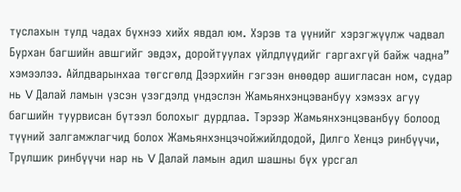туслахын тулд чадах бүхнээ хийх явдал юм. Хэрэв та үүнийг хэрэгжүүлж чадвал Бурхан багшийн авшгийг эвдэх, доройтуулах үйлдлүүдийг гаргахгүй байж чадна” хэмээлээ. Айлдварынхаа төгсгөлд Дээрхийн гэгээн өнөөдөр ашигласан ном, судар нь V Далай ламын үзсэн үзэгдэлд үндэслэн Жамьянхэнцэванбуу хэмээх агуу багшийн туурвисан бүтээл болохыг дурдлаа. Тэрээр Жамьянхэнцэванбуу болоод түүний залгамжлагчид болох Жамьянхэнцэчойжийлдодой, Дилго Хенцэ ринбүүчи, Трүлшик ринбүүчи нар нь V Далай ламын адил шашны бүх урсгал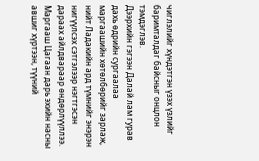чиглэлийг хүндэтгэн үзэх үзлийг баримталдаг байсныг онцлон тэмдэглэв.
Дээрхийн гэгээн Далай лам гурав дахь өдрийн сургаалаа маргаашийн хөтөлбөрийг зарлаж, нийт Ладакийн ард түмнийг энэрэн нигүүлсэх сэтгэлээр нэгтгэсэн дараах айлдвараар өндөрлүүллээ. Маргааш Цагаан дарь эхийн насны авшиг хүртээн, түүний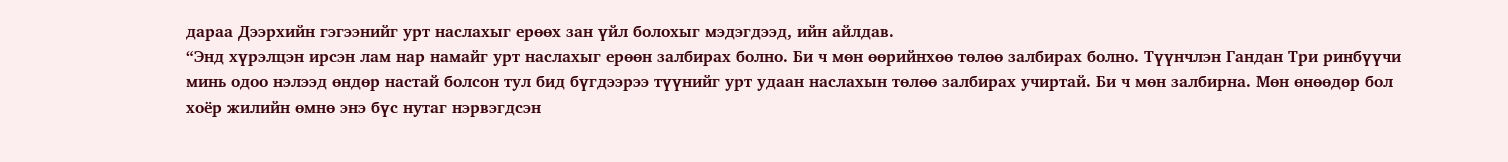дараа Дээрхийн гэгээнийг урт наслахыг ерөөх зан үйл болохыг мэдэгдээд, ийн айлдав.
“Энд хүрэлцэн ирсэн лам нар намайг урт наслахыг ерөөн залбирах болно. Би ч мөн өөрийнхөө төлөө залбирах болно. Түүнчлэн Гандан Три ринбүүчи минь одоо нэлээд өндөр настай болсон тул бид бүгдээрээ түүнийг урт удаан наслахын төлөө залбирах учиртай. Би ч мөн залбирна. Мөн өнөөдөр бол хоёр жилийн өмнө энэ бүс нутаг нэрвэгдсэн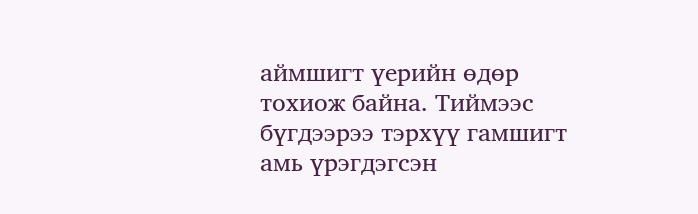аймшигт үерийн өдөр тохиож байна. Тиймээс бүгдээрээ тэрхүү гамшигт амь үрэгдэгсэн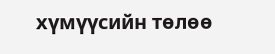хүмүүсийн төлөө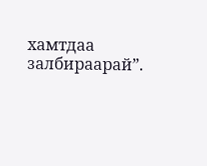хамтдаа залбираарай”.